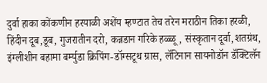दुर्वा हाका कोंकणीन हरयाळी अशेंय म्हण्टात तेच तरेन मराठीन तिका हरळी, हिंदीन दूब,डूब, गुजरातीन दरो, कन्नडान गरिके हळ्ळू, संस्कृतान दूर्वा,शतग्रंथ, इंग्लीशीन बहामा बर्म्युडा क्रिपिंग-डॉग्सटूथ ग्रास, लॅटिनान सायनोडॉन डॅक्टिलॅन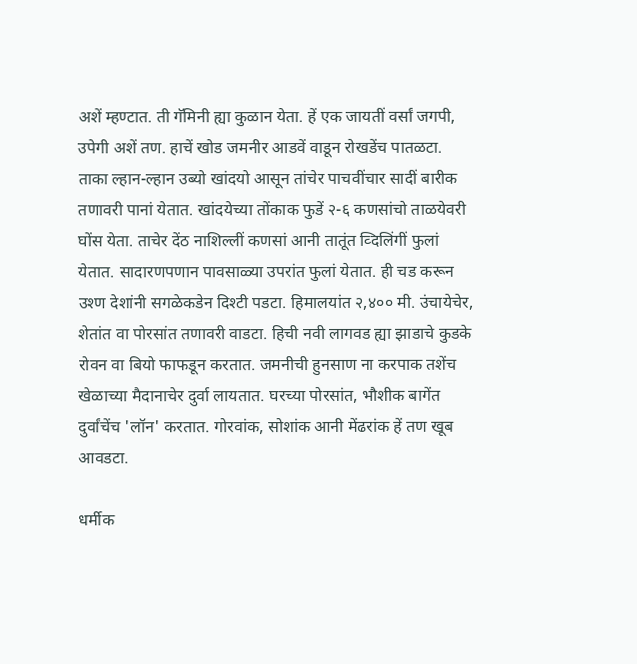अशें म्हण्टात. ती गॅमिनी ह्या कुळान येता. हें एक जायतीं वर्सां जगपी, उपेगी अशें तण. हाचें खोड जमनीर आडवें वाडून रोखडेंच पातळटा. ताका ल्हान-ल्हान उब्यो खांदयो आसून तांचेर पाचवींचार सादीं बारीक तणावरी पानां येतात. खांदयेच्या तोंकाक फुडें २-६ कणसांचो ताळयेवरी घोंस येता. ताचेर देंठ नाशिल्लीं कणसां आनी तातूंत व्दिलिंगीं फुलां येतात. सादारणपणान पावसाळ्या उपरांत फुलां येतात. ही चड करून उश्ण देशांनी सगळेकडेन दिश्टी पडटा. हिमालयांत २,४०० मी. उंचायेचेर, शेतांत वा पोरसांत तणावरी वाडटा. हिची नवी लागवड ह्या झाडाचे कुडके रोवन वा बियो फाफडून करतात. जमनीची हुनसाण ना करपाक तशेंच खेळाच्या मैदानाचेर दुर्वा लायतात. घरच्या पोरसांत, भौशीक बागेंत दुर्वांचेंच 'लॉन' करतात. गोरवांक, सोशांक आनी मेंढरांक हें तण खूब आवडटा.

धर्मीक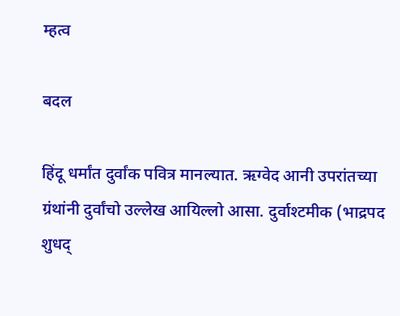म्हत्व

बदल

हिंदू धर्मांत दुर्वांक पवित्र मानल्यात. ऋग्वेद आनी उपरांतच्या ग्रंथांनी दुर्वांचो उल्लेख आयिल्लो आसा. दुर्वाश्टमीक (भाद्रपद शुधद्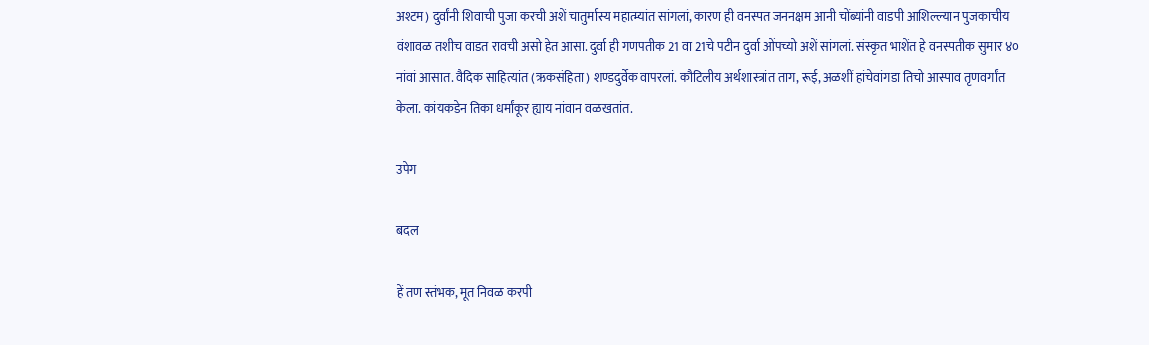अश्टम) दुर्वांनी शिवाची पुजा करची अशें चातुर्मास्य महात्म्यांत सांगलां, कारण ही वनस्पत जननक्षम आनी चोंब्यांनी वाडपी आशिल्ल्यान पुजकाचीय वंशावळ तशीच वाडत रावची असो हेत आसा. दुर्वा ही गणपतीक 21 वा 21चे पटीन दुर्वा ओंपच्यो अशें सांगलां. संस्कृत भाशेंत हे वनस्पतीक सुमार ४० नांवां आसात. वैदिक साहित्यांत (ऋकसंहिता) शण्डदुर्वेक वापरलां. कौटिलीय अर्थशास्त्रांत ताग, रूई, अळशीं हांचेवांगडा तिचो आस्पाव तृणवर्गांत केला. कांयकडेन तिका धर्मांकूर ह्याय नांवान वळखतांत.

उपेग

बदल

हें तण स्तंभक, मूत निवळ करपी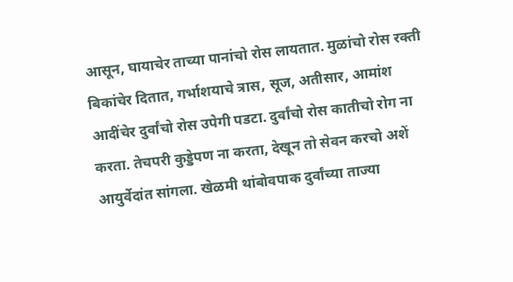आसून, घायाचेर ताच्या पानांचो रोस लायतात. मुळांचो रोस रक्ती बिकांचेर दितात, गर्भाशयाचे त्रास, सूज, अतीसार, आमांश आदींचेर दुर्वांचो रोस उपेगी पडटा. दुर्वांचो रोस कातीचो रोग ना करता. तेचपरी कुड्डेपण ना करता, देखून तो सेवन करचो अशें आयुर्वेदांत सांगला. खेळमी थांबोवपाक दुर्वांच्या ताज्या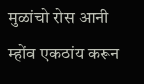मुळांचो रोस आनी म्होंव एकठांय करून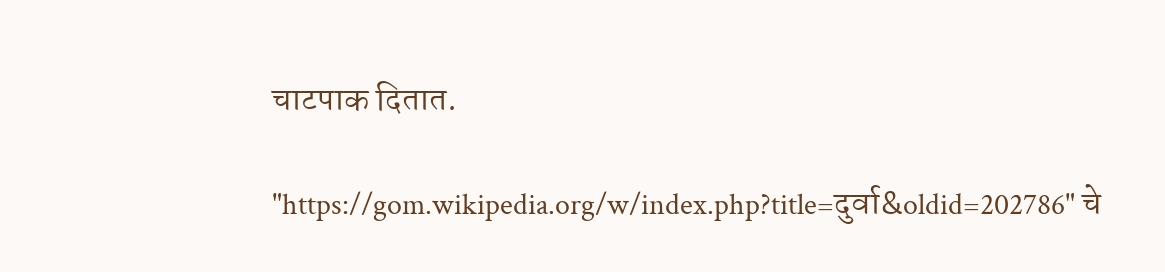चाटपाक दितात.

"https://gom.wikipedia.org/w/index.php?title=दुर्वा&oldid=202786" चे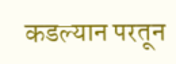कडल्यान परतून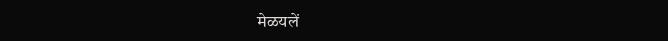मेळयलें